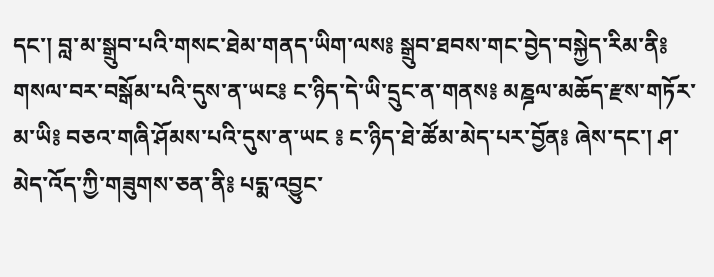དང་། བླ་མ་སྒྲུབ་པའི་གསང་ཐེམ་གནད་ཡིག་ལས༔ སྒྲུབ་ཐབས་གང་བྱེད་བསྐྱེད་རིམ་ནི༔ གསལ་བར་བསྒོམ་པའི་དུས་ན་ཡང༔ ང་ཉིད་དེ་ཡི་དྲུང་ན་གནས༔ མཎྜལ་མཆོད་རྫས་གཏོར་མ་ཡི༔ བཅའ་གཞི་ཤོམས་པའི་དུས་ན་ཡང ༔ ང་ཉིད་ཐེ་ཚོམ་མེད་པར་བྱོན༔ ཞེས་དང་། ཤ་མེད་འོད་ཀྱི་གཟུགས་ཅན་ནི༔ པདྨ་འབྱུང་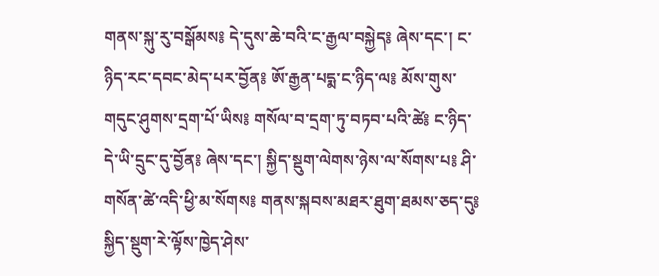གནས་སྐུ་རུ་བསྒོམས༔ དེ་དུས་ཆེ་བའི་ང་རྒྱལ་བསྐྱེད༔ ཞེས་དང་། ང་ཉིད་རང་དབང་མེད་པར་བྱོན༔ ཨོ་རྒྱན་པདྨ་ང་ཉིད་ལ༔ མོས་གུས་གདུང་ཤུགས་དྲག་པོ་ཡིས༔ གསོལ་བ་དྲག་ཏུ་བཏབ་པའི་ཚེ༔ ང་ཉིད་དེ་ཡི་དྲུང་དུ་བྱོན༔ ཞེས་དང་། སྐྱིད་སྡུག་ལེགས་ཉེས་ལ་སོགས་པ༔ ཤི་གསོན་ཚེ་འདི་ཕྱི་མ་སོགས༔ གནས་སྐབས་མཐར་ཐུག་ཐམས་ཅད་དུ༔ སྐྱིད་སྡུག་རེ་ལྟོས་ཁྱེད་ཤེས་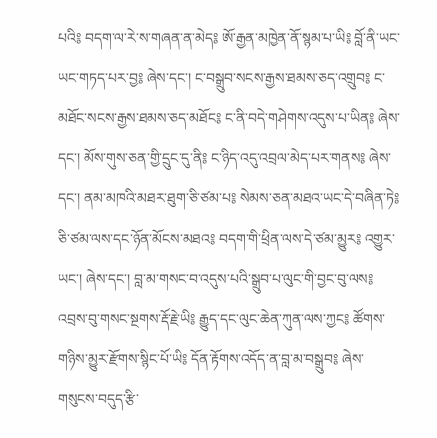པའི༔ བདག་ལ་རེ་ས་གཞན་ན་མེད༔ ཨོ་རྒྱན་མཁྱེན་ནོ་སྙམ་པ་ཡི༔ བློ་ནི་ཡང་ཡང་གཏད་པར་བྱ༔ ཞེས་དང་། ང་བསྒྲུབ་སངས་རྒྱས་ཐམས་ཅད་འགྲུབ༔ ང་མཐོང་སངས་རྒྱས་ཐམས་ཅད་མཐོང༔ ང་ནི་བདེ་གཤེགས་འདུས་པ་ཡིན༔ ཞེས་དང་། མོས་གུས་ཅན་གྱི་དྲུང་དུ་ནི༔ ང་ཉིད་འདུ་འབྲལ་མེད་པར་གནས༔ ཞེས་དང་། ནམ་མཁའི་མཐར་ཐུག་ཅི་ཙམ་པ༔ སེམས་ཅན་མཐའ་ཡང་དེ་བཞིན་ཏེ༔ ཅི་ཙམ་ལས་དང་ཉོན་མོངས་མཐའ༔ བདག་གི་ཕྲིན་ལས་དེ་ཙམ་མྱུར༔ འགྱུར་ཡང་། ཞེས་དང་། བླ་མ་གསང་བ་འདུས་པའི་སྒྲུབ་པ་ལུང་གི་བྱང་བུ་ལས༔ འབྲས་བུ་གསང་སྔགས་རྡོ་རྗེ་ཡི༔ རྒྱུད་དང་ལུང་ཆེན་ཀུན་ལས་ཀྱང༔ ཚོགས་གཉིས་མྱུར་རྫོགས་སྙིང་པོ་ཡི༔ དོན་རྟོགས་འདོད་ན་བླ་མ་བསྒྲུབ༔ ཞེས་གསུངས་བདུད་རྩི་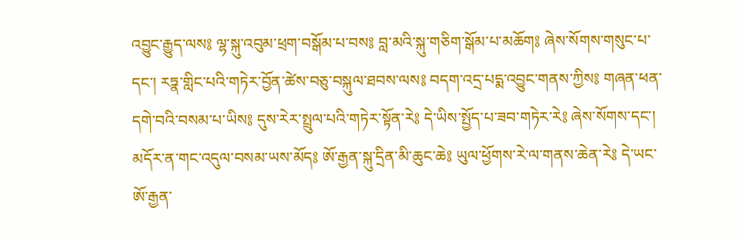འབྱུང་རྒྱུད་ལས༔ ལྷ་སྐུ་འབུམ་ཕྲག་བསྒོམ་པ་བས༔ བླ་མའི་སྐུ་གཅིག་སྒོམ་པ་མཆོག༔ ཞེས་སོགས་གསུང་པ་དང་། རཏྣ་གླིང་པའི་གཏེར་བྱོན་ཚེས་བཅུ་བསྐུལ་ཐབས་ལས༔ བདག་འདྲ་པདྨ་འབྱུང་གནས་ཀྱིས༔ གཞན་ཕན་དགེ་བའི་བསམ་པ་ཡིས༔ དུས་རེར་སྤྲུལ་པའི་གཏེར་སྟོན་རེ༔ དེ་ཡིས་སྤྱོད་པ་ཟབ་གཏེར་རེ༔ ཞེས་སོགས་དང་། མདོར་ན་གང་འདུལ་བསམ་ཡས་མོད༔ ཨོ་རྒྱན་སྐུ་དྲིན་མི་ཆུང་ཆེ༔ ཡུལ་ཕྱོགས་རེ་ལ་གནས་ཆེན་རེ༔ དེ་ཡང་ཨོ་རྒྱན་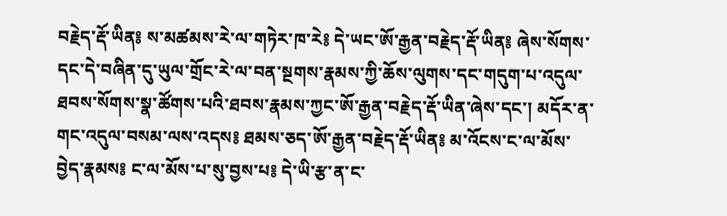བརྗེད་རྡོ་ཡིན༔ ས་མཚམས་རེ་ལ་གཏེར་ཁ་རེ༔ དེ་ཡང་ཨོ་རྒྱན་བརྗེད་རྡོ་ཡིན༔ ཞེས་སོགས་དང་དེ་བཞིན་དུ་ཡུལ་གྲོང་རེ་ལ་བན་སྔགས་རྣམས་ཀྱི་ཆོས་ལུགས་དང་གདུག་པ་འདུལ་ཐབས་སོགས་སྣ་ཚོགས་པའི་ཐབས་རྣམས་ཀྱང་ཨོ་རྒྱན་བརྗེད་རྡོ་ཡིན་ཞེས་དང་། མདོར་ན་གང་འདུལ་བསམ་ལས་འདས༔ ཐམས་ཅད་ཨོ་རྒྱན་བརྗེད་རྡོ་ཡིན༔ མ་འོངས་ང་ལ་མོས་བྱེད་རྣམས༔ ང་ལ་མོས་པ་སུ་བྱས་པ༔ དེ་ཡི་རྩ་ན་ང་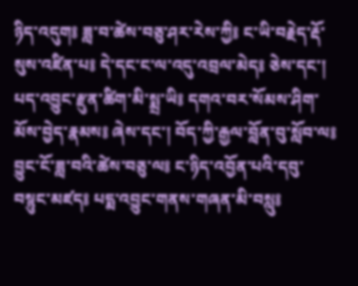ཉིད་འདུག༔ ཟླ་བ་ཚེས་བཅུ་ཤར་རེས་ཀྱི༔ ང་ཡི་བརྗེད་རྡོ་སུས་འཛིན་པ༔ དེ་དང་ང་ལ་འདུ་འབྲལ་མེད༔ ཅེས་དང་། པད་འབྱུང་རྫུན་ཚིག་མི་སྨྲ་ཡི༔ དགའ་བར་སོམས་ཤིག་མོས་བྱེད་རྣམས༔ ཞེས་དང་། བོད་ཀྱི་རྒྱལ་བློན་བུ་སློབ་ལ༔ བྱུང་ངོ་ཟླ་བའི་ཚེས་བཅུ་ལ༔ ང་ཉིད་འབྱོན་པའི་དབུ་བསྙུང་མཛད༔ པདྨ་འབྱུང་གནས་གཞན་མི་བསླུ༔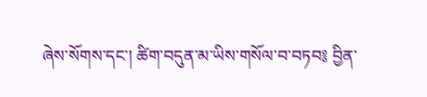ཞེས་སོགས་དང་། ཚིག་བདུན་མ་ཡིས་གསོལ་བ་བཏབ༔ བྱིན་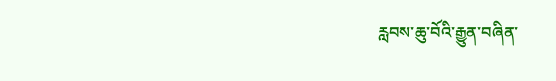རླབས་ཆུ་བོའི་རྒྱུན་བཞིན་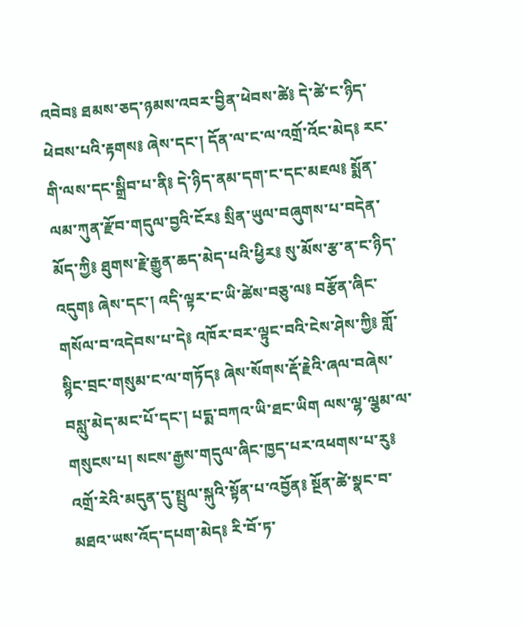འབེབ༔ ཐམས་ཅད་ཉམས་འབར་བྱིན་ཕེབས་ཚེ༔ དེ་ཚེ་ང་ཉིད་ཕེབས་པའི་རྟགས༔ ཞེས་དང་། དོན་ལ་ང་ལ་འགྲོ་འོང་མེད༔ རང་གི་ལས་དང་སྒྲིབ་པ་ནི༔ དེ་ཉིད་ནམ་དག་ང་དང་མཇལ༔ སྨོན་ལམ་ཀུན་རྫོབ་གདུལ་བྱའི་ངོར༔ སྲིན་ཡུལ་བཞུགས་པ་བདེན་མོད་ཀྱི༔ ཐུགས་རྗེ་རྒྱུན་ཆད་མེད་པའི་ཕྱིར༔ སུ་མོས་རྩ་ན་ང་ཉིད་འདུག༔ ཞེས་དང་། འདི་ལྟར་ང་ཡི་ཚེས་བཅུ་ལ༔ བརྩོན་ཞིང་གསོལ་བ་འདེབས་པ་དེ༔ འཁོར་བར་ལྟུང་བའི་ངེས་ཤེས་ཀྱི༔ གློ་སྙིང་བྲང་གསུམ་ང་ལ་གཏོད༔ ཞེས་སོགས་རྡོ་རྗེའི་ཞལ་བཞེས་བསླུ་མེད་མང་པོ་དང་། པདྨ་བཀའ་ཡི་ཐང་ཡིག ལས་ལྷ་ལྕམ་ལ་གསུངས་པ། སངས་རྒྱས་གདུལ་ཞིང་ཁྱད་པར་འཕགས་པ་རུ༔ འགྲོ་རེའི་མདུན་དུ་སྤྲུལ་སྐུའི་སྟོན་པ་འབྱོན༔ སྔོན་ཚེ་སྣང་བ་མཐའ་ཡས་འོད་དཔག་མེད༔ རི་བོ་ཏ་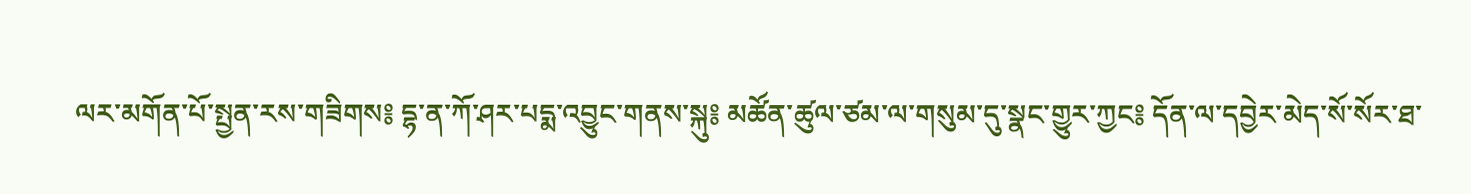ལར་མགོན་པོ་སྤྱན་རས་གཟིགས༔ དྷ་ན་ཀོ་ཤར་པདྨ་འབྱུང་གནས་སྐུ༔ མཚོན་ཚུལ་ཙམ་ལ་གསུམ་དུ་སྣང་གྱུར་ཀྱང༔ དོན་ལ་དབྱེར་མེད་སོ་སོར་ཐ་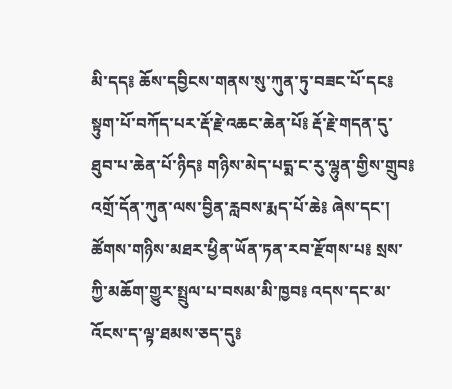མི་དད༔ ཆོས་དབྱིངས་གནས་སུ་ཀུན་ཏུ་བཟང་པོ་དང༔ སྟུག་པོ་བཀོད་པར་རྡོ་རྗེ་འཆང་ཆེན་པོ༔ རྡོ་རྗེ་གདན་དུ་ཐུབ་པ་ཆེན་པོ་ཉིད༔ གཉིས་མེད་པདྨ་ང་རུ་ལྷུན་གྱིས་གྲུབ༔ འགྲོ་དོན་ཀུན་ལས་བྱིན་རླབས་རྨད་པོ་ཆེ༔ ཞེས་དང་། ཚོགས་གཉིས་མཐར་ཕྱིན་ཡོན་ཏན་རབ་རྫོགས་པ༔ སྲས་ཀྱི་མཆོག་གྱུར་སྤྲུལ་པ་བསམ་མི་ཁྱབ༔ འདས་དང་མ་འོངས་ད་ལྟ་ཐམས་ཅད་དུ༔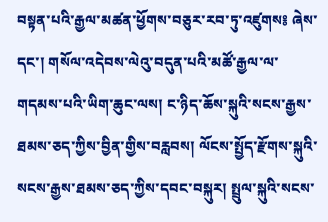བསྟན་པའི་རྒྱལ་མཚན་ཕྱོགས་བཅུར་རབ་ཏུ་འཛུགས༔ ཞེས་དང་། གསོལ་འདེབས་ལེའུ་བདུན་པའི་མཚོ་རྒྱལ་ལ་གདམས་པའི་ཡིག་ཆུང་ལས། ང་ཉིད་ཆོས་སྐུའི་སངས་རྒྱས་ཐམས་ཅད་ཀྱིས་བྱིན་གྱིས་བརླབས། ལོངས་སྤྱོད་རྫོགས་སྐུའི་སངས་རྒྱས་ཐམས་ཅད་ཀྱིས་དབང་བསྐུར། སྤྲུལ་སྐུའི་སངས་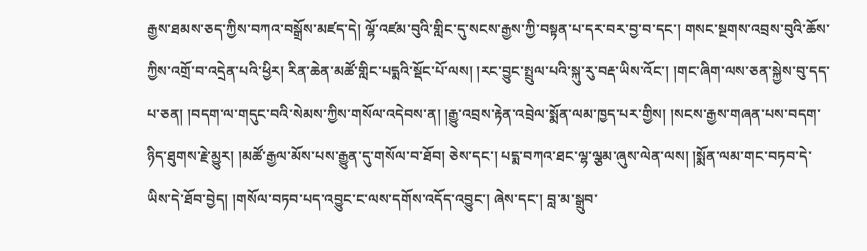རྒྱས་ཐམས་ཅད་ཀྱིས་བཀའ་བསྒྲོས་མཛད་དེ། ལྷོ་འཛམ་བུའི་གླིང་དུ་སངས་རྒྱས་ཀྱི་བསྟན་པ་དར་བར་བྱ་བ་དང་། གསང་སྔགས་འབྲས་བུའི་ཆོས་ཀྱིས་འགྲོ་བ་འདྲེན་པའི་ཕྱིར། རིན་ཆེན་མཚོ་གླིང་པདྨའི་སྡོང་པོ་ལས། །རང་བྱུང་སྤྲུལ་པའི་སྐུ་རུ་བརྡ་ཡིས་འོང་། །གང་ཞིག་ལས་ཅན་སྐྱེས་བུ་དད་པ་ཅན། །བདག་ལ་གདུང་བའི་སེམས་ཀྱིས་གསོལ་འདེབས་ན། །རྒྱུ་འབྲས་རྟེན་འབྲེལ་སྨོན་ལམ་ཁྱད་པར་གྱིས། །སངས་རྒྱས་གཞན་པས་བདག་ཉིད་ཐུགས་རྗེ་མྱུར། །མཚོ་རྒྱལ་མོས་པས་རྒྱུན་དུ་གསོལ་བ་ཐོབ། ཅེས་དང་། པདྨ་བཀའ་ཐང་ལྷ་ལྕམ་ཞུས་ལེན་ལས། །སྨོན་ལམ་གང་བཏབ་དེ་ཡིས་དེ་ཐོབ་བྱེད། །གསོལ་བཏབ་པད་འབྱུང་ང་ལས་དགོས་འདོད་འབྱུང་། ཞེས་དང་། བླ་མ་སྒྲུབ་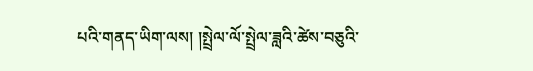པའི་གནད་ཡིག་ལས། །སྤྲེལ་ལོ་སྤྲེལ་ཟླའི་ཚེས་བཅུའི་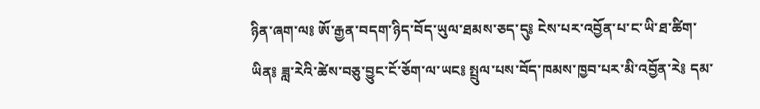ཉིན་ཞག་ལ༔ ཨོ་རྒྱན་བདག་ཉིད་བོད་ཡུལ་ཐམས་ཅད་དུ༔ ངེས་པར་འབྱོན་པ་ང་ཡི་ཐ་ཚིག་ཡིན༔ ཟླ་རེའི་ཚེས་བཅུ་བྱུང་ངོ་ཅོག་ལ་ཡང༔ སྤྲུལ་པས་བོད་ཁམས་ཁྱབ་པར་མི་འབྱོན་རེ༔ དམ་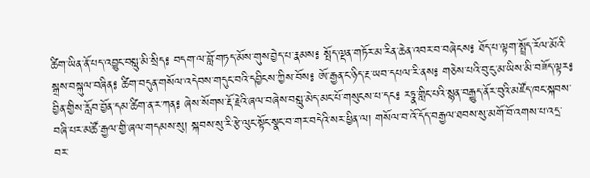ཚིག་ཡིན་ནོ་པད་འབྱུང་བསླུ་མི་སྲིད༔ བདག་ལ་བློ་གཏད་མོས་གུས་བྱེད་པ་རྣམས༔ སྤོད་ལྡན་གཏོར་མ་རིན་ཆེན་འབར་བ་བཞེངས༔ ཐོད་པ་ལྟག་སྤྲོད་རོལ་མོའི་སྒྲས་བསྐུལ་བཞིན༔ ཚིག་བདུན་གསོལ་འདེབས་གདུང་བའི་དབྱིངས་ཀྱིས་བོས༔ ཨོ་རྒྱན་ང་ཉིད་རྔ་ཡབ་དཔལ་རི་ནས༔ གཅེས་པའི་བུ་ངུ་མ་ཡིས་མི་བཟོད་ལྟར༔ བྱིན་གྱིས་རློབ་བྱོན་དམ་ཚིག་ན་ར་ཀན༔ ཞེས་སོགས་རྡོ་རྗེའི་ཞལ་བཞེས་བསླུ་མེད་མང་པོ་གསུངས་པ་དང༔ རཏྣ་གླིང་པའི་སྙན་བརྒྱུད་ནོར་བུའི་མཛོད་ཁང་སྐབས་བཞི་པར་མཚོ་རྒྱལ་གྱི་ཞལ་གདམས་སུ། སྐབས་སུ་རི་རྩེ་ལུང་སྟོང་སྣང་བ་གར་བདེའི་སར་ཕྱིན་ལ། གསོལ་བ་འོ་དོད་བརྒྱལ་ཐབས་སུ་མགོ་བོ་འགས་པ་འདྲ་བར་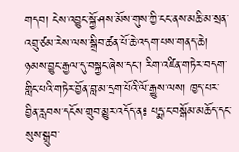གདབ། ངེས་འབྱུང་སྐྱོ་ཤས་མོས་གུས་ཀྱི་ངང་ནས་མཆི་མ་སྲན་འབྲུ་ཙམ་རེས་ལས་སྒྲིབ་ཚན་པོ་ཆེ་འདག་པས་གནད་ཆེ། ཉམས་བྱུང་རྒྱལ་དུ་བསྐྱང་ཞེས་དང་། རིག་འཛིན་གཏེར་བདག་གླིང་པའི་གཏེར་བྱོན་བླ་མ་དྲག་པོའི་ལོ་རྒྱུས་ལས། ཁྱད་པར་བྱིན་རླབས་དངོས་གྲུབ་མྱུར་འདོད་ན༔ པདྨ་ང་བསྒོམ་མཆོད་དང་སུས་སྒྲུབ་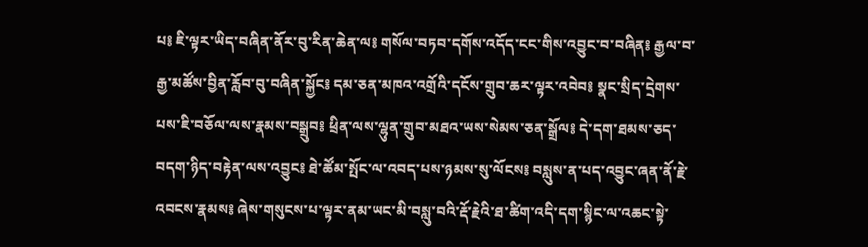པ༔ ཇི་ལྟར་ཡིད་བཞིན་ནོར་བུ་རིན་ཆེན་ལ༔ གསོལ་བཏབ་དགོས་འདོད་ངང་གིས་འབྱུང་བ་བཞིན༔ རྒྱལ་བ་རྒྱ་མཚོས་བྱིན་རློབ་བུ་བཞིན་སྐྱོང༔ དམ་ཅན་མཁའ་འགྲོའི་དངོས་གྲུབ་ཆར་ལྟར་འབེབ༔ སྣང་སྲིད་དྲེགས་པས་ཇི་བཅོལ་ལས་རྣམས་བསྒྲུབ༔ ཕྲིན་ལས་ལྷུན་གྲུབ་མཐའ་ཡས་སེམས་ཅན་སྒྲོལ༔ དེ་དག་ཐམས་ཅད་བདག་ཉིད་བརྟེན་ལས་འབྱུང༔ ཐེ་ཚོམ་སྤོང་ལ་འབད་པས་ཉམས་སུ་ལོངས༔ བསླུས་ན་པད་འབྱུང་ཞན་ནོ་རྗེ་འབངས་རྣམས༔ ཞེས་གསུངས་པ་ལྟར་ནམ་ཡང་མི་བསླུ་བའི་རྡོ་རྗེའི་ཐ་ཚིག་འདི་དག་སྙིང་ལ་འཆང་སྟེ་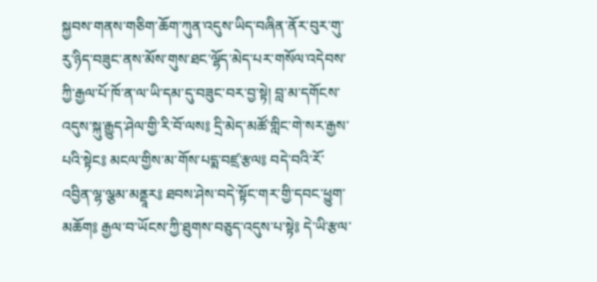སྐྱབས་གནས་གཅིག་ཆོག་ཀུན་འདུས་ཡིད་བཞིན་ནོར་བུར་གུ་རུ་ཉིད་བཟུང་ནས་མོས་གུས་ཐང་ལྷོད་མེད་པར་གསོལ་འདེབས་ཀྱི་རྒྱལ་པོ་ཁོ་ན་ལ་ཡི་དམ་དུ་བཟུང་བར་བྱ་སྟེ། བླ་མ་དགོངས་འདུས་སྐུ་རྒྱུད་ཤེལ་གྱི་རི་བོ་ལས༔ དྲི་མེད་མཚོ་གླིང་གེ་སར་རྒྱས་པའི་སྟེང༔ མངལ་གྱིས་མ་གོས་པདྨ་བཛྲ་རྩལ༔ བདེ་བའི་རོ་འབྱིན་ལྷ་ལྕམ་མནྡཱར༔ ཐབས་ཤེས་བདེ་སྟོང་གར་གྱི་དབང་ཕྱུག་མཆོག༔ རྒྱལ་བ་ཡོངས་ཀྱི་ཐུགས་བཅུད་འདུས་པ་སྟེ༔ དེ་ཡི་རྩལ་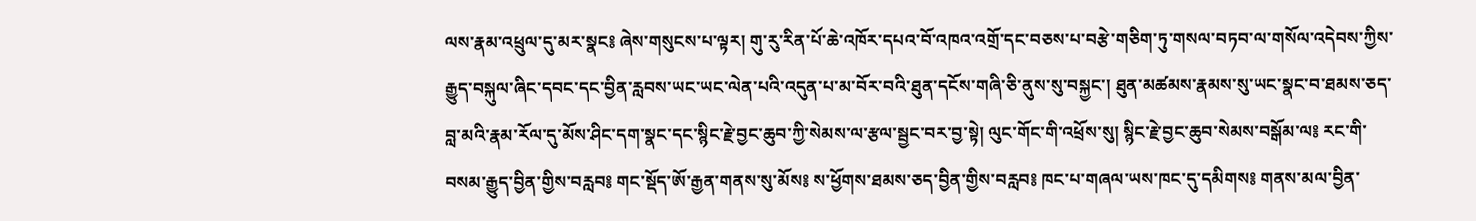ལས་རྣམ་འཕྲུལ་དུ་མར་སྣང༔ ཞེས་གསུངས་པ་ལྟར། གུ་རུ་རིན་པོ་ཆེ་འཁོར་དཔའ་བོ་འཁའ་འགྲོ་དང་བཅས་པ་བརྩེ་གཅིག་ཏུ་གསལ་བཏབ་ལ་གསོལ་འདེབས་ཀྱིས་རྒྱུད་བསྐུལ་ཞིང་དབང་དང་བྱིན་རླབས་ཡང་ཡང་ལེན་པའི་འདུན་པ་མ་བོར་བའི་ཐུན་དངོས་གཞི་ཅི་ནུས་སུ་བསྐྱང་། ཐུན་མཚམས་རྣམས་སུ་ཡང་སྣང་བ་ཐམས་ཅད་བླ་མའི་རྣམ་རོལ་དུ་མོས་ཤིང་དག་སྣང་དང་སྙིང་རྗེ་བྱང་ཆུབ་ཀྱི་སེམས་ལ་རྩལ་སྦྱང་བར་བྱ་སྟེ། ལུང་གོང་གི་འཕྲོས་སུ། སྙིང་རྗེ་བྱང་ཆུབ་སེམས་བསྒོམ་ལ༔ རང་གི་བསམ་རྒྱུད་བྱིན་གྱིས་བརླབ༔ གང་སྡོད་ཨོ་རྒྱན་གནས་སུ་མོས༔ ས་ཕྱོགས་ཐམས་ཅད་བྱིན་གྱིས་བརླབ༔ ཁང་པ་གཞལ་ཡས་ཁང་དུ་དམིགས༔ གནས་མལ་བྱིན་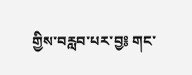གྱིས་བརླབ་པར་བྱ༔ གང་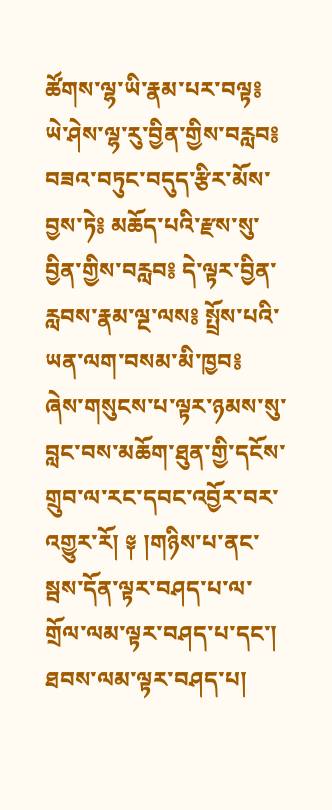ཚོགས་ལྷ་ཡི་རྣམ་པར་བལྟ༔ ཡེ་ཤེས་ལྷ་རུ་བྱིན་གྱིས་བརླབ༔ བཟའ་བཏུང་བདུད་རྩིར་མོས་བྱས་ཏེ༔ མཆོད་པའི་རྫས་སུ་བྱིན་གྱིས་བརླབ༔ དེ་ལྟར་བྱིན་རླབས་རྣམ་ལྔ་ལས༔ སྤྲོས་པའི་ཡན་ལག་བསམ་མི་ཁྱབ༔ ཞེས་གསུངས་པ་ལྟར་ཉམས་སུ་བླང་བས་མཆོག་ཐུན་གྱི་དངོས་གྲུབ་ལ་རང་དབང་འབྱོར་བར་འགྱུར་རོ། ༈ །གཉིས་པ་ནང་སྦས་དོན་ལྟར་བཤད་པ་ལ་གྲོལ་ལམ་ལྟར་བཤད་པ་དང་། ཐབས་ལམ་ལྟར་བཤད་པ།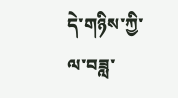དེ་གཉིས་ཀྱི་ལ་བཟླ་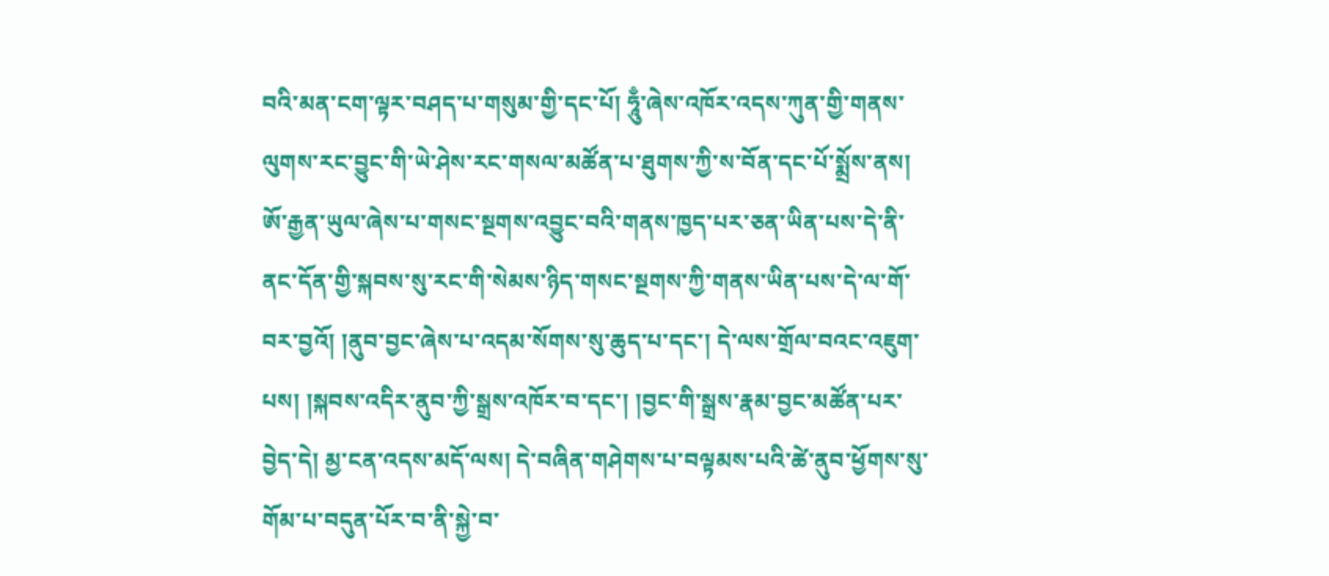བའི་མན་ངག་ལྟར་བཤད་པ་གསུམ་གྱི་དང་པོ། ཧཱུྃ་ཞེས་འཁོར་འདས་ཀུན་གྱི་གནས་ལུགས་རང་བྱུང་གི་ཡེ་ཤེས་རང་གསལ་མཚོན་པ་ཐུགས་ཀྱི་ས་བོན་དང་པོ་སྨྲོས་ནས། ཨོ་རྒྱན་ཡུལ་ཞེས་པ་གསང་སྔགས་འབྱུང་བའི་གནས་ཁྱད་པར་ཅན་ཡིན་པས་དེ་ནི་ནང་དོན་གྱི་སྐབས་སུ་རང་གི་སེམས་ཉིད་གསང་སྔགས་ཀྱི་གནས་ཡིན་པས་དེ་ལ་གོ་བར་བྱའོ། །ནུབ་བྱང་ཞེས་པ་འདམ་སོགས་སུ་ཆུད་པ་དང་། དེ་ལས་གྲོལ་བའང་འཇུག་པས། །སྐབས་འདིར་ནུབ་ཀྱི་སྒྲས་འཁོར་བ་དང་། །བྱང་གི་སྒྲས་རྣམ་བྱང་མཚོན་པར་བྱེད་དེ། མྱ་ངན་འདས་མདོ་ལས། དེ་བཞིན་གཤེགས་པ་བལྟམས་པའི་ཚེ་ནུབ་ཕྱོགས་སུ་གོམ་པ་བདུན་པོར་བ་ནི་སྐྱེ་བ་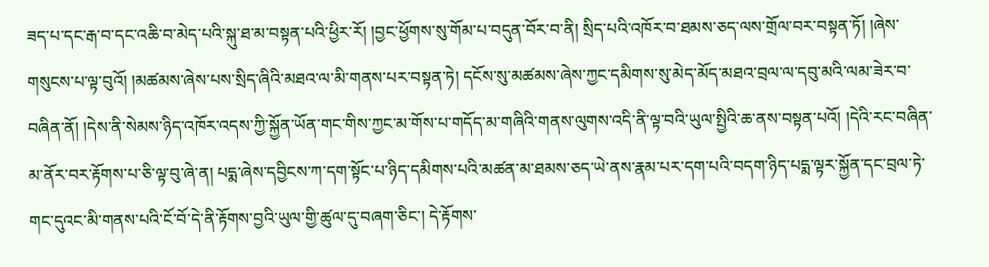ཟད་པ་དང་རྒ་བ་དང་འཆི་བ་མེད་པའི་སྐུ་ཐ་མ་བསྟན་པའི་ཕྱིར་རོ། །བྱང་ཕྱོགས་སུ་གོམ་པ་བདུན་བོར་བ་ནི། སྲིད་པའི་འཁོར་བ་ཐམས་ཅད་ལས་གྲོལ་བར་བསྟན་ཏོ། །ཞེས་གསུངས་པ་ལྟ་བུའོ། །མཚམས་ཞེས་པས་སྲིད་ཞིའི་མཐའ་ལ་མི་གནས་པར་བསྟན་ཏེ། དངོས་སུ་མཚམས་ཞེས་ཀྱང་དམིགས་སུ་མེད་མོད་མཐའ་བྲལ་ལ་དབུ་མའི་ལམ་ཟེར་བ་བཞིན་ནོ། །དེས་ནི་སེམས་ཉིད་འཁོར་འདས་ཀྱི་སྐྱོན་ཡོན་གང་གིས་ཀྱང་མ་གོས་པ་གདོད་མ་གཞིའི་གནས་ལུགས་འདི་ནི་ལྟ་བའི་ཡུལ་སྤྱིའི་ཆ་ནས་བསྟན་པའོ། །དེའི་རང་བཞིན་མ་ནོར་བར་རྟོགས་པ་ཅི་ལྟ་བུ་ཞེ་ན། པདྨ་ཞེས་དབྱིངས་ཀ་དག་སྟོང་པ་ཉིད་དམིགས་པའི་མཚན་མ་ཐམས་ཅད་ཡེ་ནས་རྣམ་པར་དག་པའི་བདག་ཉིད་པདྨ་ལྟར་སྐྱོན་དང་བྲལ་ཏེ་གང་དུའང་མི་གནས་པའི་ངོ་བོ་དེ་ནི་རྟོགས་བྱའི་ཡུལ་གྱི་ཚུལ་དུ་བཞག་ཅིང་། དེ་རྟོགས་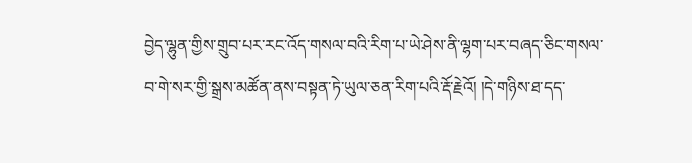བྱེད་ལྷུན་གྱིས་གྲུབ་པར་རང་འོད་གསལ་བའི་རིག་པ་ཡེ་ཤེས་ནི་ལྷག་པར་བཞད་ཅིང་གསལ་བ་གེ་སར་གྱི་སྒྲས་མཚོན་ནས་བསྟན་ཏེ་ཡུལ་ཅན་རིག་པའི་རྡོ་རྗེའོ། །དེ་གཉིས་ཐ་དད་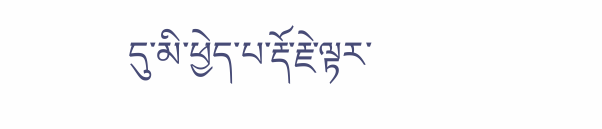དུ་མི་ཕྱེད་པ་རྡོ་རྗེ་ལྟར་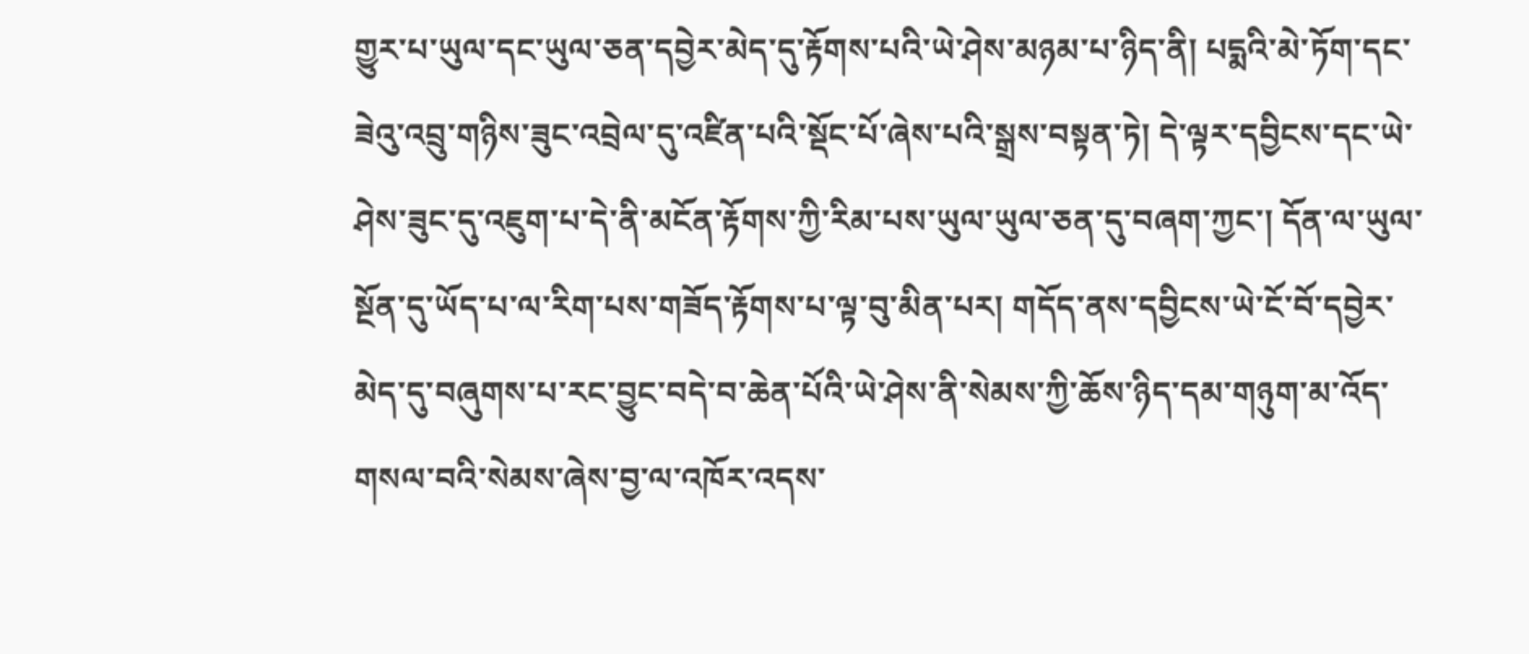གྱུར་པ་ཡུལ་དང་ཡུལ་ཅན་དབྱེར་མེད་དུ་རྟོགས་པའི་ཡེ་ཤེས་མཉམ་པ་ཉིད་ནི། པདྨའི་མེ་ཏོག་དང་ཟེའུ་འབྲུ་གཉིས་ཟུང་འབྲེལ་དུ་འཛིན་པའི་སྡོང་པོ་ཞེས་པའི་སྒྲས་བསྟན་ཏེ། དེ་ལྟར་དབྱིངས་དང་ཡེ་ཤེས་ཟུང་དུ་འཇུག་པ་དེ་ནི་མངོན་རྟོགས་ཀྱི་རིམ་པས་ཡུལ་ཡུལ་ཅན་དུ་བཞག་ཀྱང་། དོན་ལ་ཡུལ་སྔོན་དུ་ཡོད་པ་ལ་རིག་པས་གཟོད་རྟོགས་པ་ལྟ་བུ་མིན་པར། གདོད་ནས་དབྱིངས་ཡེ་ངོ་བོ་དབྱེར་མེད་དུ་བཞུགས་པ་རང་བྱུང་བདེ་བ་ཆེན་པོའི་ཡེ་ཤེས་ནི་སེམས་ཀྱི་ཆོས་ཉིད་དམ་གཉུག་མ་འོད་གསལ་བའི་སེམས་ཞེས་བྱ་ལ་འཁོར་འདས་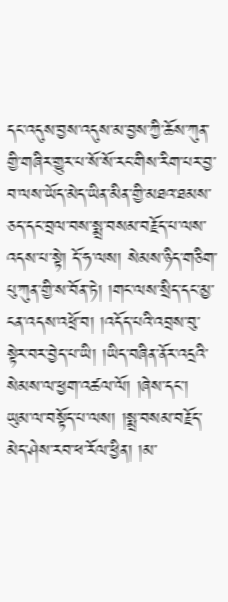དང་འདུས་བྱས་འདུས་མ་བྱས་ཀྱི་ཆོས་ཀུན་གྱི་གཞིར་གྱུར་པ་སོ་སོ་རང་གིས་རིག་པར་བྱ་བ་ལས་ཡོད་མེད་ཡིན་མིན་གྱི་མཐའ་ཐམས་ཅད་དང་བྲལ་བས་སྨྲ་བསམ་བརྗོད་པ་ལས་འདས་པ་སྟེ། དོ་ཧ་ལས། སེམས་ཉིད་གཅིག་པུ་ཀུན་གྱི་ས་བོན་ཏེ། །གང་ལས་སྲིད་དང་མྱ་ངན་འདས་འཕྲོ་བ། །འདོད་པའི་འབྲས་བུ་སྟེར་བར་བྱེད་པ་ཡི། །ཡིད་བཞིན་ནོར་འདྲའི་སེམས་ལ་ཕྱག་འཚལ་ལོ། །ཞེས་དང་། ཡུམ་ལ་བསྟོད་པ་ལས། །སྨྲ་བསམ་བརྗོད་མེད་ཤེས་རབ་ཕ་རོལ་ཕྱིན། །མ་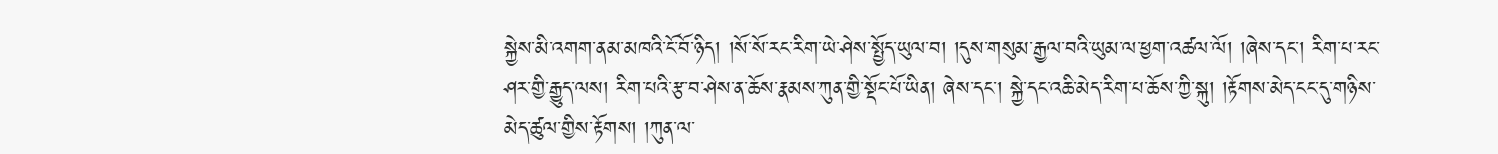སྐྱེས་མི་འགག་ནམ་མཁའི་ངོ་བོ་ཉིད། །སོ་སོ་རང་རིག་ཡེ་ཤེས་སྤྱོད་ཡུལ་བ། །དུས་གསུམ་རྒྱལ་བའི་ཡུམ་ལ་ཕྱག་འཚལ་ལོ། །ཞེས་དང་། རིག་པ་རང་ཤར་གྱི་རྒྱུད་ལས། རིག་པའི་རྩ་བ་ཤེས་ན་ཆོས་རྣམས་ཀུན་གྱི་སྡོང་པོ་ཡིན། ཞེས་དང་། སྐྱེ་དང་འཆི་མེད་རིག་པ་ཆོས་ཀྱི་སྐུ། །རྟོགས་མེད་ངང་དུ་གཉིས་མེད་ཚུལ་གྱིས་རྟོགས། །ཀུན་ལ་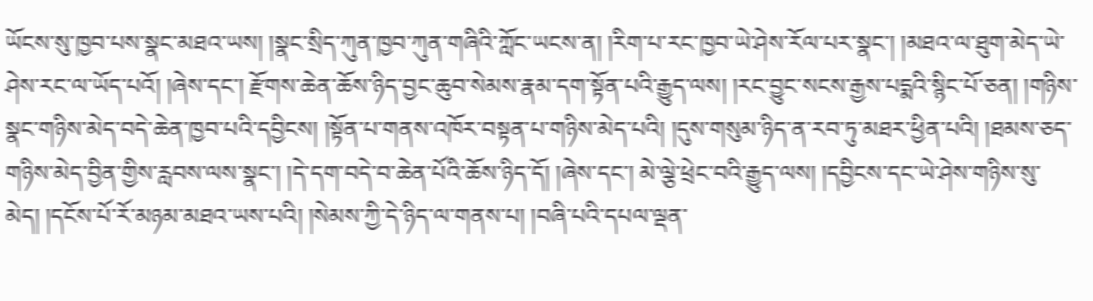ཡོངས་སུ་ཁྱབ་པས་སྣང་མཐའ་ཡས། །སྣང་སྲིད་ཀུན་ཁྱབ་ཀུན་གཞིའི་ཀློང་ཡངས་ན། །རིག་པ་རང་ཁྱབ་ཡེ་ཤེས་རོལ་པར་སྣང་། །མཐའ་ལ་ཐུག་མེད་ཡེ་ཤེས་རང་ལ་ཡོད་པའོ། །ཞེས་དང་། རྫོགས་ཆེན་ཆོས་ཉིད་བྱང་ཆུབ་སེམས་རྣམ་དག་སྟོན་པའི་རྒྱུད་ལས། །རང་བྱུང་སངས་རྒྱས་པདྨའི་སྙིང་པོ་ཅན། །གཉིས་སྣང་གཉིས་མེད་བདེ་ཆེན་ཁྱབ་པའི་དབྱིངས། །སྟོན་པ་གནས་འཁོར་བསྟན་པ་གཉིས་མེད་པའི། །དུས་གསུམ་ཉིད་ན་རབ་ཏུ་མཐར་ཕྱིན་པའི། །ཐམས་ཅད་གཉིས་མེད་བྱིན་གྱིས་རླབས་ལས་སྣང་། །དེ་དག་བདེ་བ་ཆེན་པོའི་ཆོས་ཉིད་དོ། །ཞེས་དང་། མེ་ལྕེ་ཕྲེང་བའི་རྒྱུད་ལས། །དབྱིངས་དང་ཡེ་ཤེས་གཉིས་སུ་མེད། །དངོས་པོ་རོ་མཉམ་མཐའ་ཡས་པའི། །སེམས་ཀྱི་དེ་ཉིད་ལ་གནས་པ། །བཞི་པའི་དཔལ་ལྡན་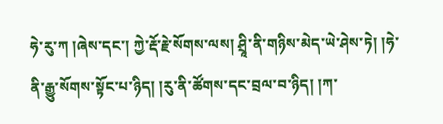ཧེ་རུ་ཀ །ཞེས་དང་། ཀྱེ་རྡོ་རྗེ་སོགས་ལས། ཤྲཱི་ནི་གཉིས་མེད་ཡེ་ཤེས་ཏེ། །ཧེ་ནི་རྒྱུ་སོགས་སྟོང་པ་ཉིད། །རུ་ནི་ཚོགས་དང་བྲལ་བ་ཉིད། །ཀ་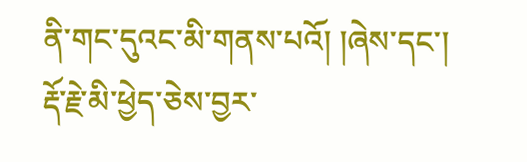ནི་གང་དུའང་མི་གནས་པའོ། །ཞེས་དང་། རྡོ་རྗེ་མི་ཕྱེད་ཅེས་བྱར་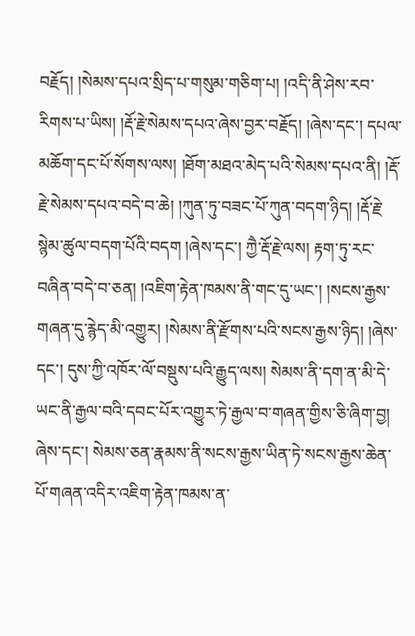བརྗོད། །སེམས་དཔའ་སྲིད་པ་གསུམ་གཅིག་པ། །འདི་ནི་ཤེས་རབ་རིགས་པ་ཡིས། །རྡོ་རྗེ་སེམས་དཔའ་ཞེས་བྱར་བརྗོད། །ཞེས་དང་། དཔལ་མཆོག་དང་པོ་སོགས་ལས། །ཐོག་མཐའ་མེད་པའི་སེམས་དཔའ་ནི། །རྡོ་རྗེ་སེམས་དཔའ་བདེ་བ་ཆེ། །ཀུན་ཏུ་བཟང་པོ་ཀུན་བདག་ཉིད། །རྡོ་རྗེ་སྙེམ་ཚུལ་བདག་པོའི་བདག །ཞེས་དང་། ཀྱཻ་རྡོ་རྗེ་ལས། རྟག་ཏུ་རང་བཞིན་བདེ་བ་ཅན། །འཇིག་རྟེན་ཁམས་ནི་གང་དུ་ཡང་། །སངས་རྒྱས་གཞན་དུ་རྙེད་མི་འགྱུར། །སེམས་ནི་རྫོགས་པའི་སངས་རྒྱས་ཉིད། །ཞེས་དང་། དུས་ཀྱི་འཁོར་ལོ་བསྡུས་པའི་རྒྱུད་ལས། སེམས་ནི་དག་ན་མི་དེ་ཡང་ནི་རྒྱལ་བའི་དབང་པོར་འགྱུར་ཏེ་རྒྱལ་བ་གཞན་གྱིས་ཅི་ཞིག་བྱ། ཞེས་དང་། སེམས་ཅན་རྣམས་ནི་སངས་རྒྱས་ཡིན་ཏེ་སངས་རྒྱས་ཆེན་པོ་གཞན་འདིར་འཇིག་རྟེན་ཁམས་ན་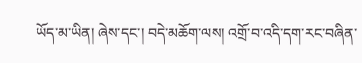ཡོད་མ་ཡིན། ཞེས་དང་། བདེ་མཆོག་ལས། འགྲོ་བ་འདི་དག་རང་བཞིན་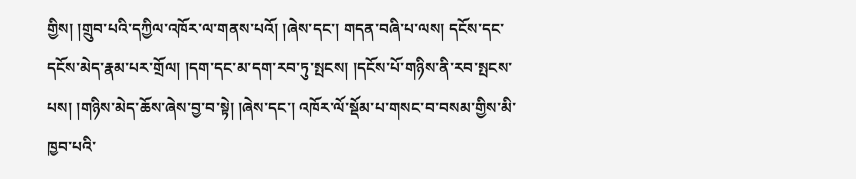གྱིས། །གྲུབ་པའི་དཀྱིལ་འཁོར་ལ་གནས་པའོ། །ཞེས་དང་། གདན་བཞི་པ་ལས། དངོས་དང་དངོས་མེད་རྣམ་པར་གྲོལ། །དག་དང་མ་དག་རབ་ཏུ་སྤངས། །དངོས་པོ་གཉིས་ནི་རབ་སྤངས་པས། །གཉིས་མེད་ཆོས་ཞེས་བྱ་བ་སྟེ། །ཞེས་དང་། འཁོར་ལོ་སྡོམ་པ་གསང་བ་བསམ་གྱིས་མི་ཁྱབ་པའི་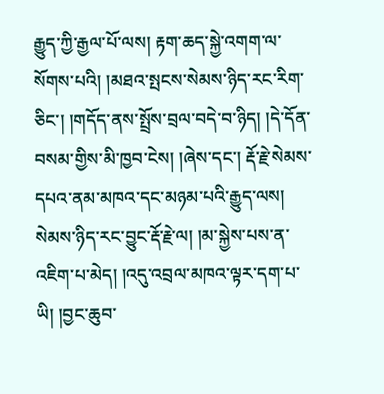རྒྱུད་ཀྱི་རྒྱལ་པོ་ལས། རྟག་ཆད་སྐྱེ་འགག་ལ་སོགས་པའི། །མཐའ་སྤངས་སེམས་ཉིད་རང་རིག་ཅིང་། །གདོད་ནས་སྤྲོས་བྲལ་བདེ་བ་ཉིད། །དེ་དོན་བསམ་གྱིས་མི་ཁྱབ་ངེས། །ཞེས་དང་། རྡོ་རྗེ་སེམས་དཔའ་ནམ་མཁའ་དང་མཉམ་པའི་རྒྱུད་ལས། སེམས་ཉིད་རང་བྱུང་རྡོ་རྗེ་ལ། །མ་སྐྱེས་པས་ན་འཇིག་པ་མེད། །འདུ་འབྲལ་མཁའ་ལྟར་དག་པ་ཡི། །བྱང་ཆུབ་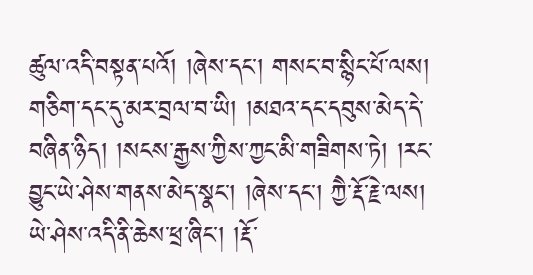ཚུལ་འདི་བསྟན་པའོ། །ཞེས་དང་། གསང་བ་སྙིང་པོ་ལས། གཅིག་དང་དུ་མར་བྲལ་བ་ཡི། །མཐའ་དང་དབུས་མེད་དེ་བཞིན་ཉིད། །སངས་རྒྱས་ཀྱིས་ཀྱང་མི་གཟིགས་ཏེ། །རང་བྱུང་ཡེ་ཤེས་གནས་མེད་སྣང་། །ཞེས་དང་། ཀྱཻ་རྡོ་རྗེ་ལས། ཡེ་ཤེས་འདི་ནི་ཆེས་ཕྲ་ཞིང་། །རྡོ་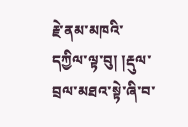རྗེ་ནམ་མཁའི་དཀྱིལ་ལྟ་བུ། །རྡུལ་བྲལ་མཐའ་སྟེ་ཞི་བ་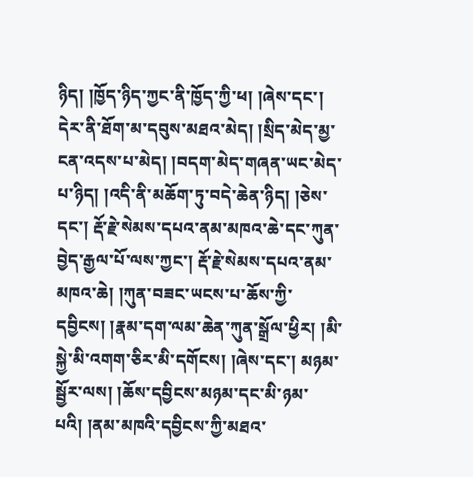ཉིད། །ཁྱོད་ཉིད་ཀྱང་ནི་ཁྱོད་ཀྱི་ཕ། །ཞེས་དང་། དེར་ནི་ཐོག་མ་དབུས་མཐའ་མེད། །སྲིད་མེད་མྱ་ངན་འདས་པ་མེད། །བདག་མེད་གཞན་ཡང་མེད་པ་ཉིད། །འདི་ནི་མཆོག་ཏུ་བདེ་ཆེན་ཉིད། །ཅེས་དང་། རྡོ་རྗེ་སེམས་དཔའ་ནམ་མཁའ་ཆེ་དང་ཀུན་བྱེད་རྒྱལ་པོ་ལས་ཀྱང་། རྡོ་རྗེ་སེམས་དཔའ་ནམ་མཁའ་ཆེ། །ཀུན་བཟང་ཡངས་པ་ཆོས་ཀྱི་དབྱིངས། །རྣམ་དག་ལམ་ཆེན་ཀུན་སྒྲོལ་ཕྱིར། །མི་སྐྱེ་མི་འགག་ཅིར་མི་དགོངས། །ཞེས་དང་། མཉམ་སྦྱོར་ལས། །ཆོས་དབྱིངས་མཉམ་དང་མི་ཉམ་པའི། །ནམ་མཁའི་དབྱིངས་ཀྱི་མཐའ་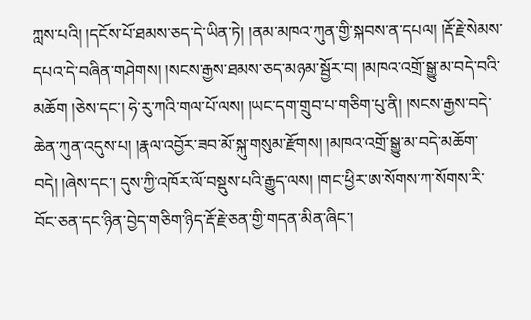ཀླས་པའི། །དངོས་པོ་ཐམས་ཅད་དེ་ཡིན་ཏེ། །ནམ་མཁའ་ཀུན་གྱི་སྐབས་ན་དཔལ། །རྡོ་རྗེ་སེམས་དཔའ་དེ་བཞིན་གཤེགས། །སངས་རྒྱས་ཐམས་ཅད་མཉམ་སྦྱོར་བ། །མཁའ་འགྲོ་སྒྱུ་མ་བདེ་བའི་མཆོག །ཅེས་དང་། ཧེ་རུ་ཀའི་གལ་པོ་ལས། །ཡང་དག་གྲུབ་པ་གཅིག་པུ་ནི། །སངས་རྒྱས་བདེ་ཆེན་ཀུན་འདུས་པ། །རྣལ་འབྱོར་ཟབ་མོ་སྐུ་གསུམ་རྫོགས། །མཁའ་འགྲོ་སྒྱུ་མ་བདེ་མཆོག་བདེ། །ཞེས་དང་། དུས་ཀྱི་འཁོར་ལོ་བསྡུས་པའི་རྒྱུད་ལས། །གང་ཕྱིར་ཨ་སོགས་ཀ་སོགས་རི་བོང་ཅན་དང་ཉིན་བྱེད་གཅིག་ཉིད་རྡོ་རྗེ་ཅན་གྱི་གདན་མིན་ཞིང་།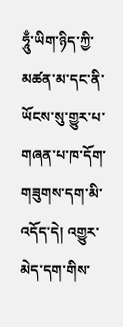ཧཱུྃ་ཡིག་ཉིད་ཀྱི་མཚན་མ་དང་ནི་ཡོངས་སུ་གྱུར་པ་གཞན་པ་ཁ་དོག་གཟུགས་དག་མི་འདོད་དེ། འགྱུར་མེད་དག་གིས་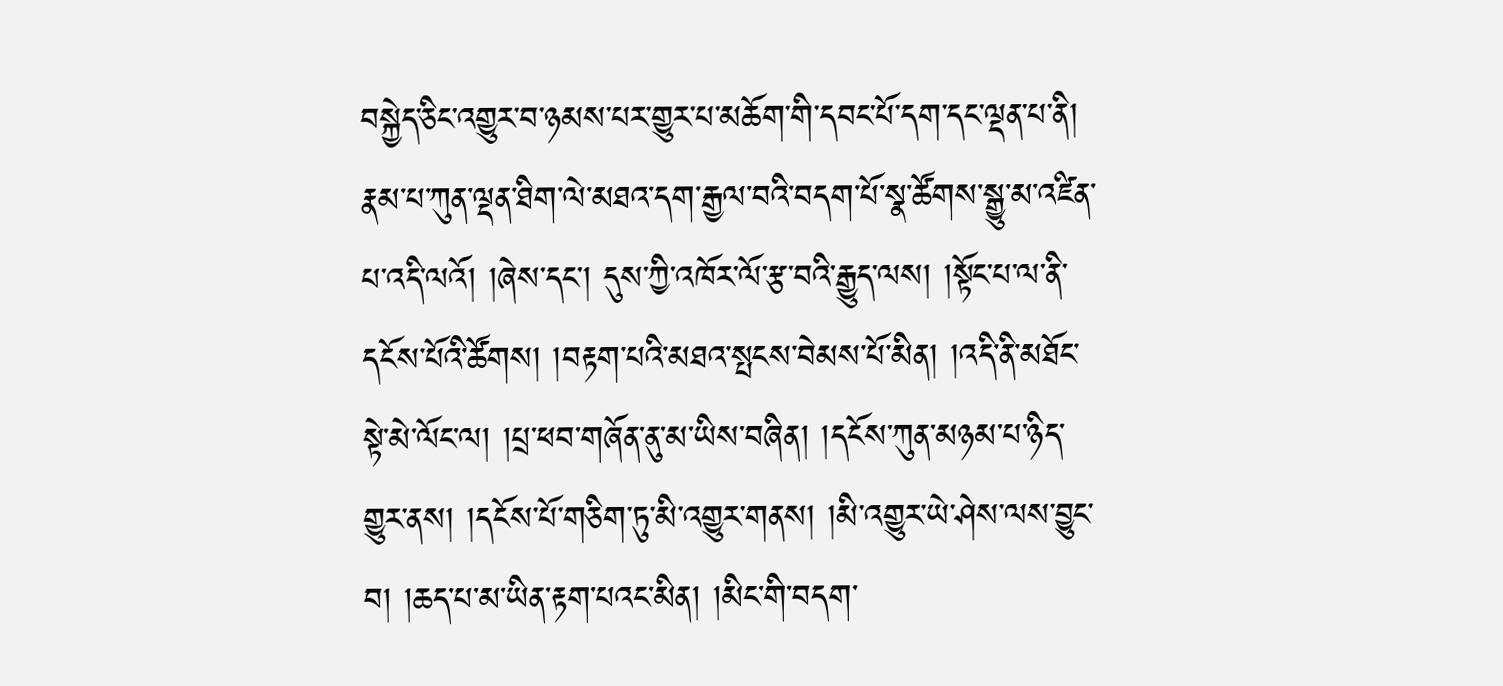བསྐྱེད་ཅིང་འགྱུར་བ་ཉམས་པར་གྱུར་པ་མཆོག་གི་དབང་པོ་དག་དང་ལྡན་པ་ནི། རྣམ་པ་ཀུན་ལྡན་ཐིག་ལེ་མཐའ་དག་རྒྱལ་བའི་བདག་པོ་སྣ་ཚོགས་སྒྱུ་མ་འཛིན་པ་འདི་ལའོ། །ཞེས་དང་། དུས་ཀྱི་འཁོར་ལོ་རྩ་བའི་རྒྱུད་ལས། །སྟོང་པ་ལ་ནི་དངོས་པོའི་ཚོགས། །བརྟག་པའི་མཐའ་སྤངས་བེམས་པོ་མིན། །འདི་ནི་མཐོང་སྟེ་མེ་ལོང་ལ། །པྲ་ཕབ་གཞོན་ནུ་མ་ཡིས་བཞིན། །དངོས་ཀུན་མཉམ་པ་ཉིད་གྱུར་ནས། །དངོས་པོ་གཅིག་ཏུ་མི་འགྱུར་གནས། །མི་འགྱུར་ཡེ་ཤེས་ལས་བྱུང་བ། །ཆད་པ་མ་ཡིན་རྟག་པའང་མིན། །མིང་གི་བདག་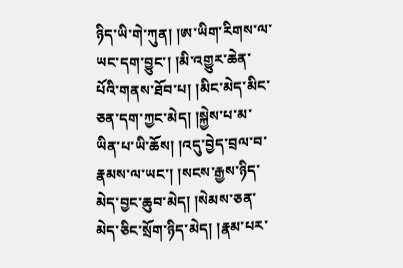ཉིད་ཡི་གེ་ཀུན། །ཨ་ཡིག་རིགས་ལ་ཡང་དག་བྱུང་། །མི་འགྱུར་ཆེན་པོའི་གནས་ཐོབ་པ། །མིང་མེད་མིང་ཅན་དག་ཀྱང་མེད། །སྐྱེས་པ་མ་ཡིན་པ་ཡི་ཆོས། །འདུ་བྱེད་བྲལ་བ་རྣམས་ལ་ཡང་། །སངས་རྒྱས་ཉིད་མེད་བྱང་ཆུབ་མེད། །སེམས་ཅན་མེད་ཅིང་སྲོག་ཉིད་མེད། །རྣམ་པར་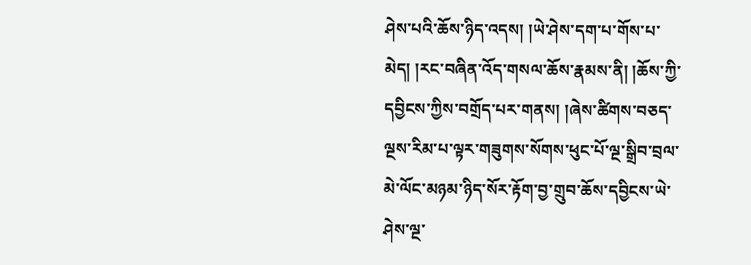ཤེས་པའི་ཆོས་ཉིད་འདས། །ཡེ་ཤེས་དག་པ་གོས་པ་མེད། །རང་བཞིན་འོད་གསལ་ཆོས་རྣམས་ནི། །ཆོས་ཀྱི་དབྱིངས་ཀྱིས་བགྲོད་པར་གནས། །ཞེས་ཚིགས་བཅད་ལྔས་རིམ་པ་ལྟར་གཟུགས་སོགས་ཕུང་པོ་ལྔ་སྒྲིབ་བྲལ་མེ་ལོང་མཉམ་ཉིད་སོར་རྟོག་བྱ་གྲུབ་ཆོས་དབྱིངས་ཡེ་ཤེས་ལྔ་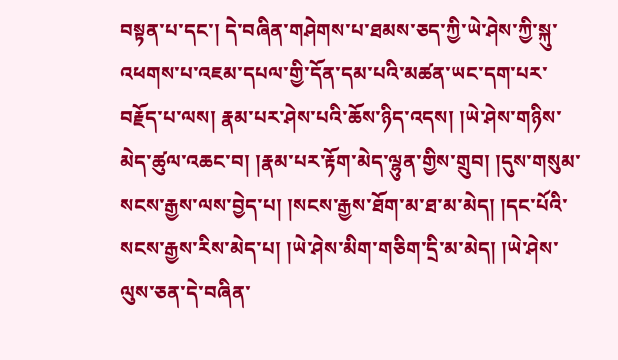བསྟན་པ་དང་། དེ་བཞིན་གཤེགས་པ་ཐམས་ཅད་ཀྱི་ཡེ་ཤེས་ཀྱི་སྐུ་འཕགས་པ་འཇམ་དཔལ་གྱི་དོན་དམ་པའི་མཚན་ཡང་དག་པར་བརྗོད་པ་ལས། རྣམ་པར་ཤེས་པའི་ཆོས་ཉིད་འདས། །ཡེ་ཤེས་གཉིས་མེད་ཚུལ་འཆང་བ། །རྣམ་པར་རྟོག་མེད་ལྷུན་གྱིས་གྲུབ། །དུས་གསུམ་སངས་རྒྱས་ལས་བྱེད་པ། །སངས་རྒྱས་ཐོག་མ་ཐ་མ་མེད། །དང་པོའི་སངས་རྒྱས་རིས་མེད་པ། །ཡེ་ཤེས་མིག་གཅིག་དྲི་མ་མེད། །ཡེ་ཤེས་ལུས་ཅན་དེ་བཞིན་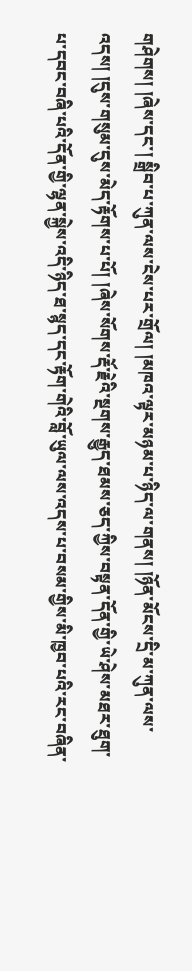གཤེགས། །ཞེས་དང་། སྒྲིབ་པ་ཀུན་ལས་ངེས་པར་གྲོལ། །མཁའ་ལྟར་མཉམ་པ་ཉིད་ལ་གནས། །ཉོན་མོངས་དྲི་མ་ཀུན་ལས་འདས། །དུས་གསུམ་དུས་མེད་རྟོགས་པ་པོ། །ཞེས་སོགས་རྡོ་རྗེའི་སྔགས་རྒྱུད་ཐམས་ཅད་ཀྱིས་བསྟན་དོན་གྱི་ཡེ་ཤེས་མཐར་ཐུག་པ་དབང་བཞི་པའི་དོན་གྱི་ལྷན་སྐྱེས་འདི་ཉིད་ཐ་སྙད་དང་རྟོག་གེའི་བློ་ཡུལ་ལས་འདས་པ་བསམ་གྱིས་མི་ཁྱབ་པའི་རང་བཞིན་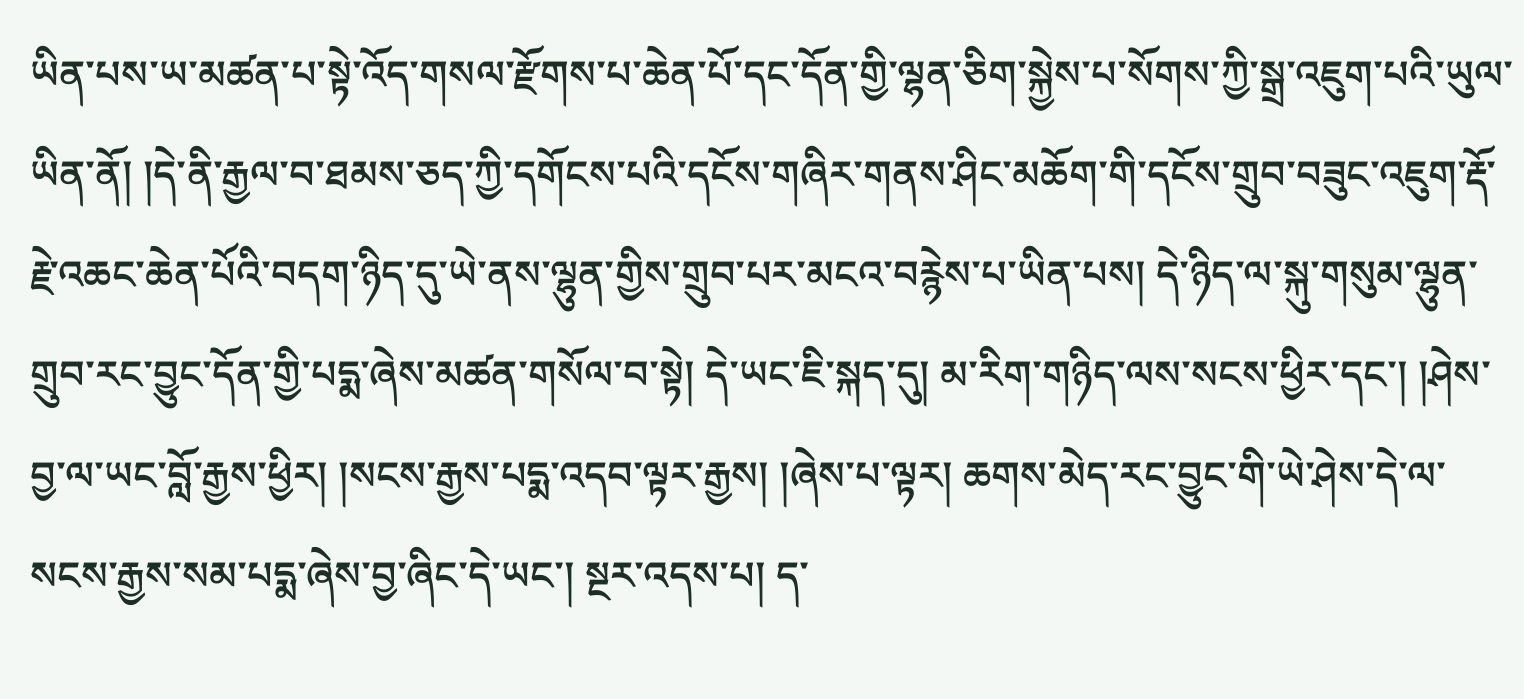ཡིན་པས་ཡ་མཚན་པ་སྟེ་འོད་གསལ་རྫོགས་པ་ཆེན་པོ་དང་དོན་གྱི་ལྷན་ཅིག་སྐྱེས་པ་སོགས་ཀྱི་སྒྲ་འཇུག་པའི་ཡུལ་ཡིན་ནོ། །དེ་ནི་རྒྱལ་བ་ཐམས་ཅད་ཀྱི་དགོངས་པའི་དངོས་གཞིར་གནས་ཤིང་མཆོག་གི་དངོས་གྲུབ་བཟུང་འཇུག་རྡོ་རྗེ་འཆང་ཆེན་པོའི་བདག་ཉིད་དུ་ཡེ་ནས་ལྷུན་གྱིས་གྲུབ་པར་མངའ་བརྙེས་པ་ཡིན་པས། དེ་ཉིད་ལ་སྐུ་གསུམ་ལྷུན་གྲུབ་རང་བྱུང་དོན་གྱི་པདྨ་ཞེས་མཚན་གསོལ་བ་སྟེ། དེ་ཡང་ཇི་སྐད་དུ། མ་རིག་གཉིད་ལས་སངས་ཕྱིར་དང་། །ཤེས་བྱ་ལ་ཡང་བློ་རྒྱས་ཕྱིར། །སངས་རྒྱས་པདྨ་འདབ་ལྟར་རྒྱས། །ཞེས་པ་ལྟར། ཆགས་མེད་རང་བྱུང་གི་ཡེ་ཤེས་དེ་ལ་སངས་རྒྱས་སམ་པདྨ་ཞེས་བྱ་ཞིང་དེ་ཡང་། སྔར་འདས་པ། ད་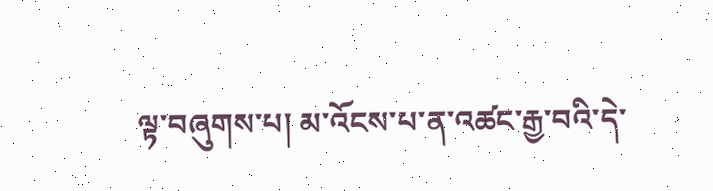ལྟ་བཞུགས་པ། མ་འོངས་པ་ན་འཚང་རྒྱ་བའི་དེ་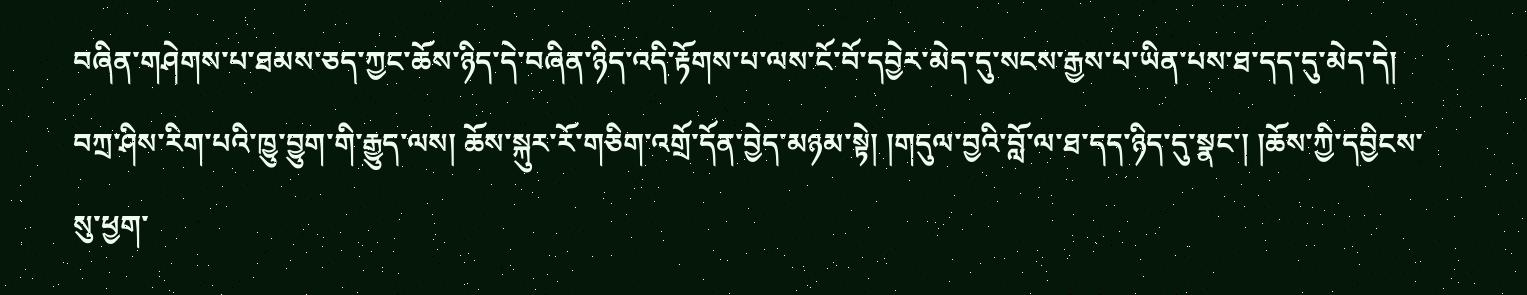བཞིན་གཤེགས་པ་ཐམས་ཅད་ཀྱང་ཆོས་ཉིད་དེ་བཞིན་ཉིད་འདི་རྟོགས་པ་ལས་ངོ་བོ་དབྱེར་མེད་དུ་སངས་རྒྱས་པ་ཡིན་པས་ཐ་དད་དུ་མེད་དེ། བཀྲ་ཤིས་རིག་པའི་ཁྱུ་བྱུག་གི་རྒྱུད་ལས། ཆོས་སྐུར་རོ་གཅིག་འགྲོ་དོན་བྱེད་མཉམ་སྟེ། །གདུལ་བྱའི་བློ་ལ་ཐ་དད་ཉིད་དུ་སྣང་། །ཆོས་ཀྱི་དབྱིངས་སུ་ཕྱག་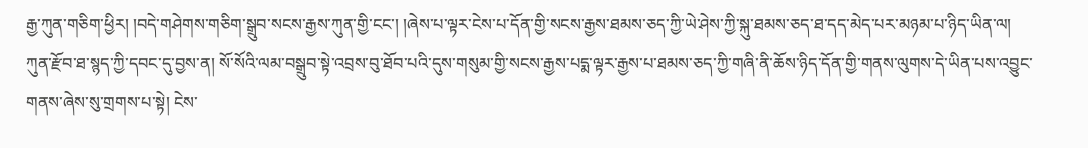རྒྱ་ཀུན་གཅིག་ཕྱིར། །བདེ་གཤེགས་གཅིག་སྒྲུབ་སངས་རྒྱས་ཀུན་གྱི་ངང་། །ཞེས་པ་ལྟར་ངེས་པ་དོན་གྱི་སངས་རྒྱས་ཐམས་ཅད་ཀྱི་ཡེ་ཤེས་ཀྱི་སྐུ་ཐམས་ཅད་ཐ་དད་མེད་པར་མཉམ་པ་ཉིད་ཡིན་ལ། ཀུན་རྫོབ་ཐ་སྙད་ཀྱི་དབང་དུ་བྱས་ན། སོ་སོའི་ལམ་བསྒྲུབ་སྟེ་འབྲས་བུ་ཐོབ་པའི་དུས་གསུམ་གྱི་སངས་རྒྱས་པདྨ་ལྟར་རྒྱས་པ་ཐམས་ཅད་ཀྱི་གཞི་ནི་ཆོས་ཉིད་དོན་གྱི་གནས་ལུགས་དེ་ཡིན་པས་འབྱུང་གནས་ཞེས་སུ་གྲགས་པ་སྟེ། ངེས་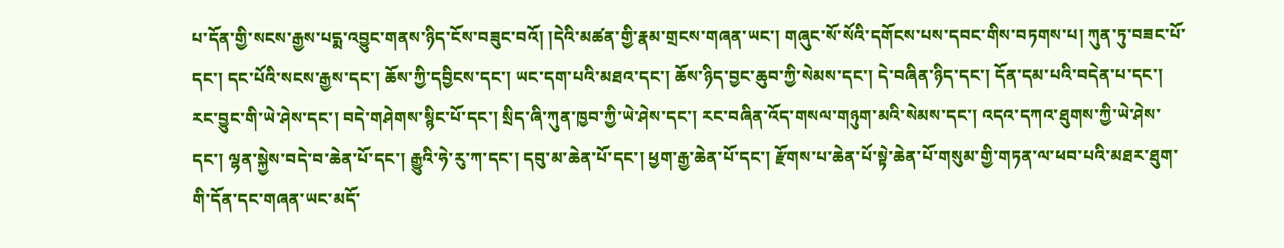པ་དོན་གྱི་སངས་རྒྱས་པདྨ་འབྱུང་གནས་ཉིད་ངོས་བཟུང་བའོ། །དེའི་མཚན་གྱི་རྣམ་གྲངས་གཞན་ཡང་། གཞུང་སོ་སོའི་དགོངས་པས་དབང་གིས་བཏགས་པ། ཀུན་ཏུ་བཟང་པོ་དང་། དང་པོའི་སངས་རྒྱས་དང་། ཆོས་ཀྱི་དབྱིངས་དང་། ཡང་དག་པའི་མཐའ་དང་། ཆོས་ཉིད་བྱང་ཆུབ་ཀྱི་སེམས་དང་། དེ་བཞིན་ཉིད་དང་། དོན་དམ་པའི་བདེན་པ་དང་། རང་བྱུང་གི་ཡེ་ཤེས་དང་། བདེ་གཤེགས་སྙིང་པོ་དང་། སྲིད་ཞི་ཀུན་ཁྱབ་ཀྱི་ཡེ་ཤེས་དང་། རང་བཞིན་འོད་གསལ་གཉུག་མའི་སེམས་དང་། འདའ་དཀའ་ཐུགས་ཀྱི་ཡེ་ཤེས་དང་། ལྷན་སྐྱེས་བདེ་བ་ཆེན་པོ་དང་། རྒྱུའི་ཧེ་རུ་ཀ་དང་། དབུ་མ་ཆེན་པོ་དང་། ཕྱག་རྒྱ་ཆེན་པོ་དང་། རྫོགས་པ་ཆེན་པོ་སྟེ་ཆེན་པོ་གསུམ་གྱི་གཏན་ལ་ཕབ་པའི་མཐར་ཐུག་གི་དོན་དང་གཞན་ཡང་མདོ་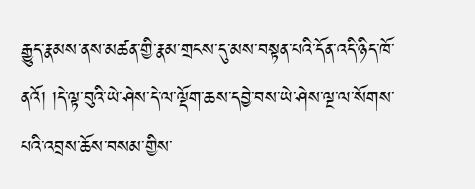རྒྱུད་རྣམས་ནས་མཚན་གྱི་རྣམ་གྲངས་དུ་མས་བསྟན་པའི་དོན་འདི་ཉིད་ཁོ་ནའོ། །དེ་ལྟ་བུའི་ཡེ་ཤེས་དེ་ལ་ལྡོག་ཆས་དབྱེ་བས་ཡེ་ཤེས་ལྔ་ལ་སོགས་པའི་འབྲས་ཆོས་བསམ་གྱིས་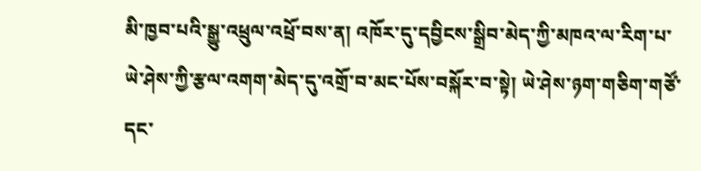མི་ཁྱབ་པའི་སྒྱུ་འཕྲུལ་འཕྲོ་བས་ན། འཁོར་དུ་དབྱིངས་སྒྲིབ་མེད་ཀྱི་མཁའ་ལ་རིག་པ་ཡེ་ཤེས་ཀྱི་རྩལ་འགག་མེད་དུ་འགྲོ་བ་མང་པོས་བསྐོར་བ་སྟེ། ཡེ་ཤེས་ཉག་གཅིག་གཙོ་དང་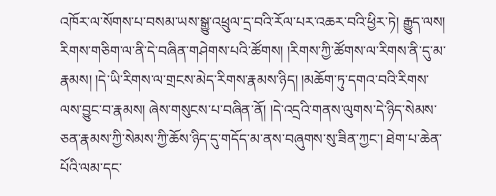འཁོར་ལ་སོགས་པ་བསམ་ཡས་སྒྱུ་འཕྲུལ་དྲ་བའི་རོལ་པར་འཆར་བའི་ཕྱིར་ཏེ། རྒྱུད་ལས། རིགས་གཅིག་ལ་ནི་དེ་བཞིན་གཤེགས་པའི་ཚོགས། །རིགས་ཀྱི་ཚོགས་ལ་རིགས་ནི་དུ་མ་རྣམས། །དེ་ཡི་རིགས་ལ་གྲངས་མེད་རིགས་རྣམས་ཉིད། །མཆོག་ཏུ་དགའ་བའི་རིགས་ལས་བྱུང་བ་རྣམས། ཞེས་གསུངས་པ་བཞིན་ནོ། །དེ་འདྲའི་གནས་ལུགས་དེ་ཉིད་སེམས་ཅན་རྣམས་ཀྱི་སེམས་ཀྱི་ཆོས་ཉིད་དུ་གདོད་མ་ནས་བཞུགས་སུ་ཟིན་ཀྱང་། ཐེག་པ་ཆེན་པོའི་ལམ་དང་